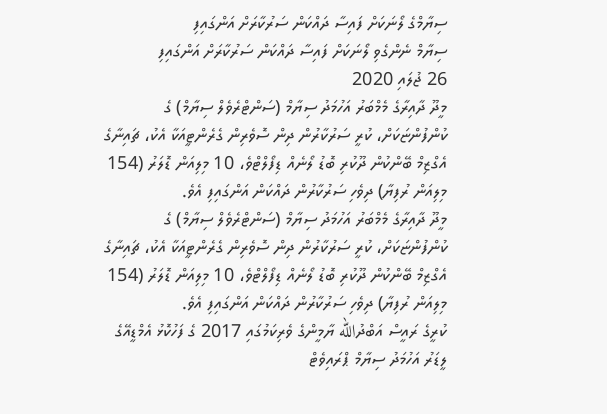ސިޔާމްގެ ލޯނަކަށް ފައިސާ ދައްކަން ސަރުކާރަށް އަންގައިފި
ސިޔާމް ނެންގެވި ލޯނަކަށް ފައިސާ ދައްކަން ސަރުކާރަށް އަންގައިފި
26 ޖުލައި 2020
މީދޫ ދާއިރާގެ މެމްބަރު އަހުމަދު ސިޔާމް (ސަންޓްރެވެލް ސިޔާމް) ގެ ކުންފުންޏަކަށް، ކުރީ ސަރުކާރުން ދިން ސޮވެރިން ގެރެންޓީއަކާ އެކު، ޗައިނާގެ އެގްޒިމް ބޭންކުން ދޫކުރި ބޮޑު ލޯނެއް ޑިފޯލްޓްވެ، 10 މިލިއަން ޑޮލަރު (154 މިލިއަން ރުފިޔާ) ދިވެހި ސަރުކާރުން ދައްކަން އަންގައިފި އެވެ.
މީދޫ ދާއިރާގެ މެމްބަރު އަހުމަދު ސިޔާމް (ސަންޓްރެވެލް ސިޔާމް) ގެ ކުންފުންޏަކަށް، ކުރީ ސަރުކާރުން ދިން ސޮވެރިން ގެރެންޓީއަކާ އެކު، ޗައިނާގެ އެގްޒިމް ބޭންކުން ދޫކުރި ބޮޑު ލޯނެއް ޑިފޯލްޓްވެ، 10 މިލިއަން ޑޮލަރު (154 މިލިއަން ރުފިޔާ) ދިވެހި ސަރުކާރުން ދައްކަން އަންގައިފި އެވެ.
ކުރީގެ ރައީސް އަބްދުالله ޔާމީންގެ ވެރިކަމުގައި 2017 ގެ ފަހުކޮޅު އެމްޑީއޭގެ ލީޑަރު އަހުމަދު ސިޔާމް ޕްރައިވެޓް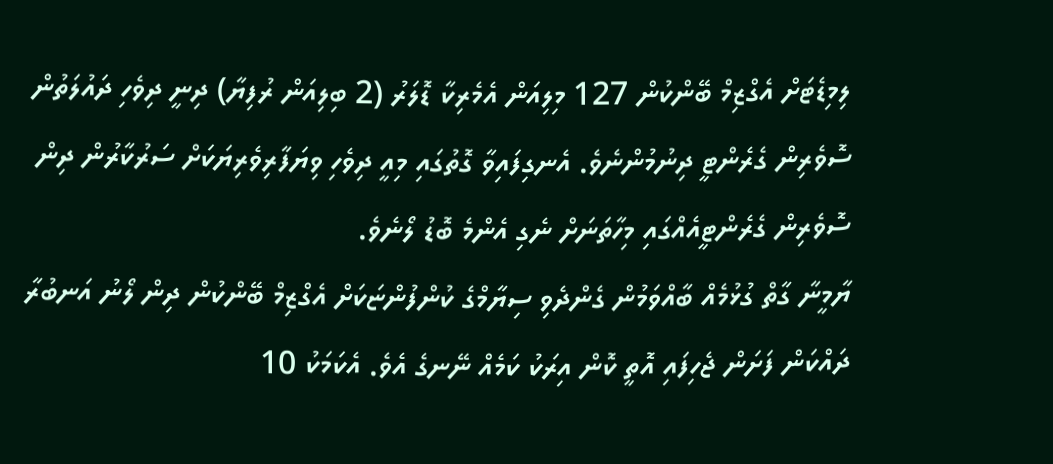ލިމިޑެޓަށް އެގްޒިމް ބޭންކުން 127 މިލިއަން އެމެރިކާ ޑޮލަރު (2 ބިލިއަން ރުފިޔާ) ދިނީ ދިވެހި ދައުލަތުން ސޮވެރިން ގެރެންޓީ ދިނުމުންނެވެ. އެނގިފައިވާ ގޮތުގައި މިއީ ދިވެހި ވިޔަފާރިވެރިޔަކަށް ސަރުކާރުން ދިން ސޮވެރިން ގެރެންޓީއެއްގައި މިހާތަނަށް ނެގި އެންމެ ބޮޑު ލޯނެވެ.
ޔާމީނާ ގާތް ގުޅުމެއް ބާއްވަމުން ގެންދެވި ސިޔާމްގެ ކުންފުންޏަކަށް އެގްޒިމް ބޭންކުން ދިން ލޯނު އަނބުރާ ދައްކަން ފަށަން ޖެހިފައި އޮތީ ކޮން އިރަކު ކަމެއް ނޭނގެ އެވެ. އެކަމަކު 10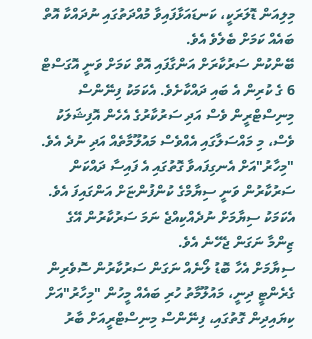މިލިއަން ޑޮލަރަކީ، ކަނޑައަޅާފައިވާ މުއްދަތުގައި ނުދައްކާ އޮތް ބައެއް ކަމަށް ބެލެވެ އެވެ.
ބޭންކުން ސަރުކާރަށް އަންގާފައި އޮތް ކަމަށް ވަނީ އޮގަސްޓް 6 ގެ ކުރިން އެ ބައި ދައްކާށެވެ. އެކަމަކު ފިނޭންސް މިނިސްޓްރީން ވެސް އަދި ސަރުކާރުގެ އެހެން އޮފިޝަލަކު ވެސް، މި މައްސަލާގައި އެއްވެސް މައުލޫމާތެއް އަދި ނުދެ އެވެ.
"މިހާރު"އަށް އެނގިފައވާ ގޮތުގައި އެ ފައިސާ ދައްކަން ސަރުކާރުން ވަނީ ސިޔާމްގެ ކުންފުންޏަށް އަންގައިފަ އެވެ. އެކަމަކު ސިޔާމަށް ނުދެއްކިއްޖެ ނަމަ ސަރުކާރުން އޭގެ ޒިންމާ ނަގަން ޖެހޭނެ އެވެ.
ސިޔާމަށް އެހާ ބޮޑު ލޯނެއް ނަގަން ސަރުކާރުން ސޮވެރިން ގެރެންޓީ ދިނީ، މައުލޫމާތު ހުރި ބައެއް މީހުން "މިހާރު"އަށް ކިޔައިދިން ގޮތުގައި، ފިނޭންސް މިނިސްޓްރީއަށް ބާރު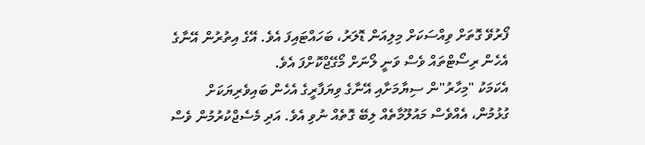ފޯރުވޭ ގޮތަށް ވިއްސަކަށް މިލިއަން ޑޮލަރު، ބަހައްޓައިފަ އެވެ. އޭގެ އިތުރުން އޭނާގެ އެހެން ރިސޯޓްތައް ވެސް ވަނީ ލޯނަށް މޯގޭޖްކޮށްފަ އެވެ.
އެކަމަކު "މިހާރު"ން ސިޔާމަށާއި އޭނާގެ ވިޔަފާރީގެ އެހެން ބައިވެރިޔަކަށް ގުޅުމުން، އެއްވެސް މައުލޫމާތެއް ލިބޭ ގޮތެއް ނުވި އެވެ. އަދި މެސެޖްކުރުމުން ވެސް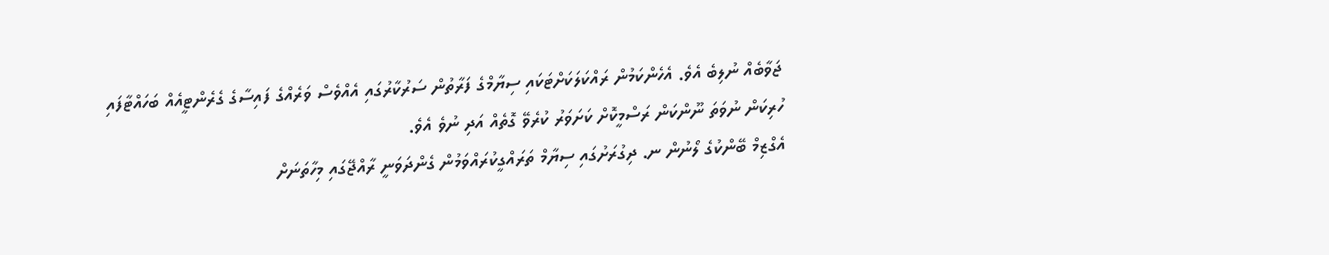ޖަވާބެއް ނުލިބެ އެވެ. އެހެންކަމުން ރައްކަލަކަށްޓަކައި ސިޔާމްގެ ފަރާތުން ސަރުކާރުގައި އެއްވެސް ވަރެއްގެ ފައިސާގެ ގެރެންޓީއެއް ބަހައްޓާފައި ހުރިކަން ނުވަތަ ނޫންކަން ރަސްމީކޮށް ކަށަވަރު ކުރެވޭ ގޮތެއް އަދި ނުވެ އެވެ.
އެގްޒިމް ބޭންކުގެ ލޯނުން ނ. ދިގުރަށުގައި ސިޔާމް ތަރައްގީކުރައްވަމުން ގެންދަވަނީ ރާއްޖޭގައި މިހާތަނަށް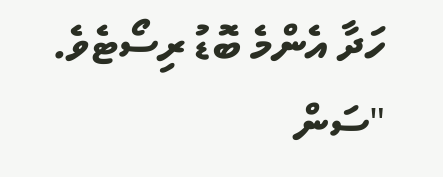ހަދާ އެންމެ ބޮޑު ރިސޯޓެވެ. "ސަން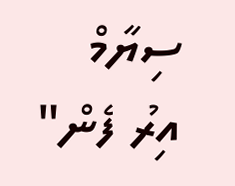ސިޔާމް އިރު ފެން"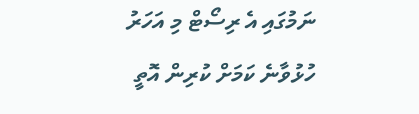ނަމުގައި އެ ރިސޯޓް މި އަހަރު ހުޅުވާނެ ކަމަށް ކުރިން އޮތީ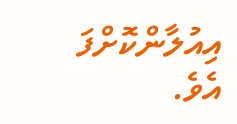އިއުލާންކޮށްފަ އެވެ.